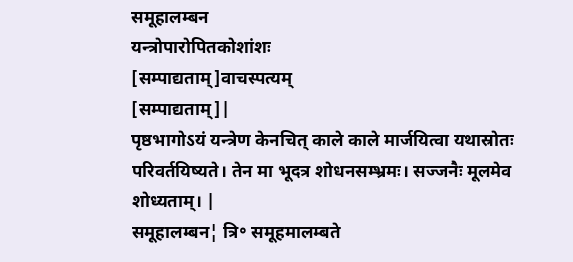समूहालम्बन
यन्त्रोपारोपितकोशांशः
[सम्पाद्यताम्]वाचस्पत्यम्
[सम्पाद्यताम्]|
पृष्ठभागोऽयं यन्त्रेण केनचित् काले काले मार्जयित्वा यथास्रोतः परिवर्तयिष्यते। तेन मा भूदत्र शोधनसम्भ्रमः। सज्जनैः मूलमेव शोध्यताम्। |
समूहालम्बन¦ त्रि॰ समूहमालम्बते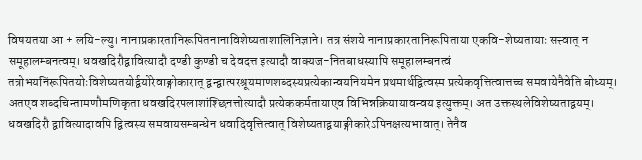विषयतया आ + लयि-ल्यु। नानाप्रकारतानिरूपितनानाविशेष्यताशालिनिज्ञाने। तत्र संशये नानाप्रकारतानिरूपिताया एकवि-शेष्यतायाः सत्त्वात् न समूहालम्बनत्वम्। धवखदिरौद्वावित्यादौ दण्डी कुण्डी च देवदत्त इत्यादौ वाक्यज-नितबाधस्यापि समूहालम्बनत्वं तत्रोभयनिंरूपितयोःविशेष्यतयोर्द्वयोरेवाङ्गोकारात् द्वन्द्वात्परश्रूयमाणशब्दस्यप्रत्येकान्वयनियमेन प्रथमार्थद्वित्वस्म प्रत्येकवृत्तित्वात्तच्च समवायेनैवेति बोध्यम्। अतएव शब्दचिन्तामणौमणिकृता धवखदिरपलाशांश्छिनत्तोत्यादौ प्रत्येककर्मतायाएव विभिन्नक्रियायावन्वय इत्युक्तम्। अत उक्तस्थलेविशेष्यताद्वयम्। धवखदिरौ द्वावित्यादावपि द्वित्वस्य समवायसम्बन्धेन धवादिवृत्तित्वात् विशेष्यताद्वयाङ्गीकारेऽपिनक्षत्यभावात्। तेनैव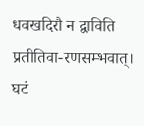धवखदिरौ न द्वाविति प्रतीतिवा-रणसम्भवात्। घटं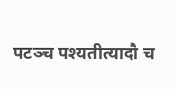पटञ्च पश्यतीत्यादौ च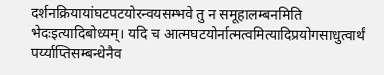दर्शनक्रियायांघटपटयोरन्वयसम्भवे तु न समूहालम्बनमिति भेदःइत्यादिबोध्यम्। यदि च आत्मघटयोर्नात्मत्वमित्यादिप्रयोगसाधुत्वार्थं पर्य्याप्तिसम्बन्धेनैव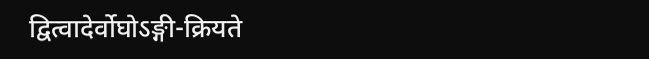द्वित्वादेर्वोघोऽङ्गी-क्रियते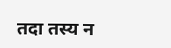तदा तस्य न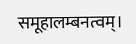समूहालम्बनत्वम्।